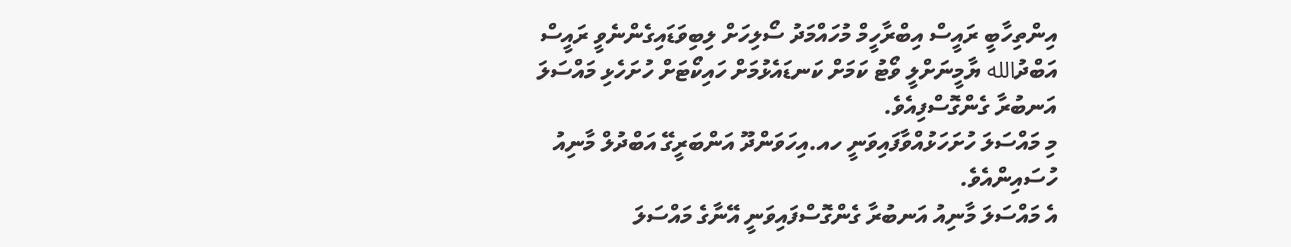އިންތިހާބީ ރައީސް އިބްރާހީމް މުހައްމަދު ސޯލިހަށް ލިބިވަޑައިގެންނެވީ ރައީސް އަބްދުالله ޔާމީނަށްލީ ވޯޓު ކަމަށް ކަނޑައެޅުމަށް ހައިކޯޓަށް ހުށަހެޅި މައްސަލަ އަނބުރާ ގެންގޮސްފިއެވެ.
މި މައްސަލަ ހުށަހަޅުއްވާފައިވަނީ ހއ.އިހަވަންދޫ އަންބަރީގޭ އަބްދުލް މާނިއު ހުސައިންއެވެ.
އެ މައްސަލަ މާނިއު އަނބުރާ ގެންގޮސްފައިވަނީ އޭނާގެ މައްސަލަ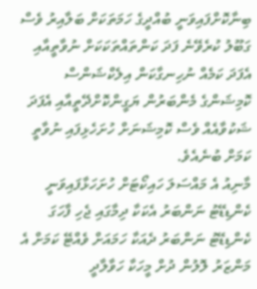ބިނާކޮށްފައިވަނީ ބުއްދީގެ ހަމަތަކަށް ބަލާއިރު ވެސް ގަބޫލު ކުރެވޭނެ ފަދަ ކަންތައްތަކަކަށް ނުވާތީއާއި އެފަދަ ކަމެއް ނުހިނގާކަން އިލެކްޝަންސް ކޮމިޝަންގެ މެންބަރުން ޔަގީންކޮށްދޭތީއާއި އެފަދަ ޝަކުވާއެއް ވެސް ކޮމިޝަނަށް ހުށަހެޅިފައި ނުވާތީ ކަމަށް ބުނެއެވެ.
މާނިއު އެ މައްސަލަ ހައިކޯޓަށް ހުށަހަޅާފައިވަނީ ކެންޑިޑޭޓު ނަންބަރު އެކަކާ ދިމާގައި ޖެހި ފާހަގަ ކެންޑިޑޭޓު ނަންބަރު ދެއަކާ ހަމައަށް ވެއްޓޭ ކަމަށް އެ މަންޒަރު ލޮލުން ދުށް މީހަކާ ހަވާލާދީ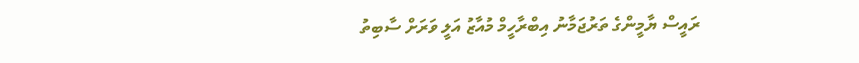ރައީސް ޔާމީންގެ ތަރުޖަމާނު އިބްރާހީމް މުއާޒު އަލީ ވަރަށް ސާބިތު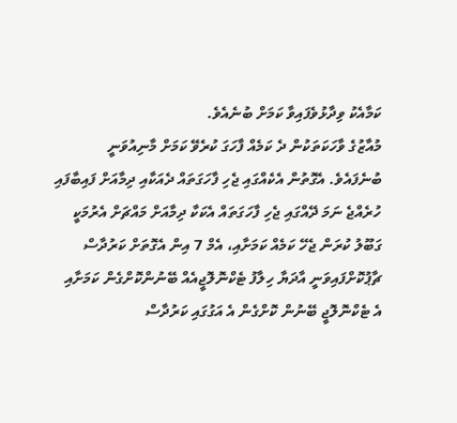ކަމާއެކު ވިދާޅުވެފައިވާ ކަމަށް ބުނެއެވެ.
މުއާޒުގެ ވާހަކަތަކުން ދެ ކަމެއް ފާހަގަ ކުރެވޭ ކަމަށް މާނިއުވަނީ ބުނެފައެވެ. އެގޮތުން އެކެއްގައި ޖެހި ފާހަގަތައް ދެއަކާއި ދިމާއަށް ފައިބާފައި ހުރެއްޖެ ނަމަ ދޭއްގައި ޖެހި ފާހަގަތައް އެކަކާ ދިމާއަށް މައްޗަށް އެރުމަކީ ގަބޫލު ކުރަން ޖެހޭ ކަމެއް ކަމަށާއި، އެމް 7 އިން އެގޮތަށް ކަރުދާސް ޗާޕުކޮށްފައިވަނީ އާދަޔާ ހިލާފު ޓެކްނޮލޮޖީއެއް ބޭނުންކޮށްގެން ކަމަށާއި އެ ޓެކްނޮލޮޖީ ބޭނުން ކޮށްގެން އެ އަގުގައި ކަރުދާސް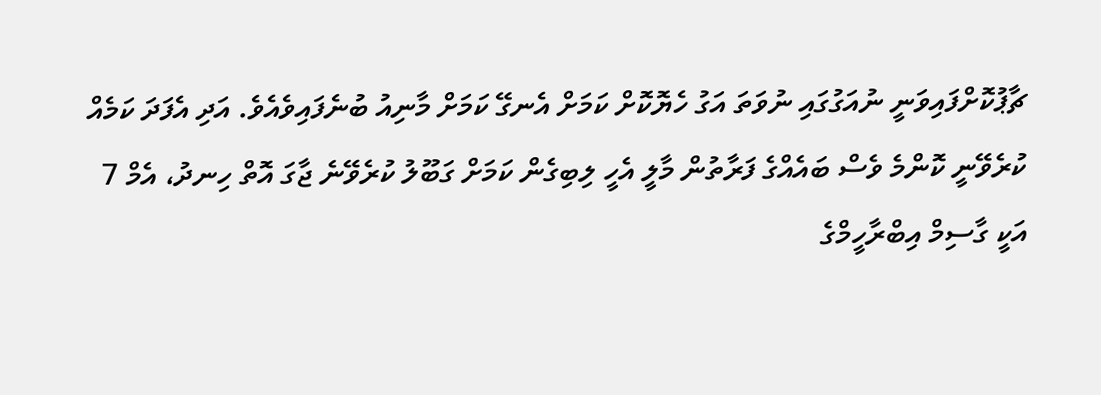ޗާޕުކޮށްފައިވަނީ ނުއަގުގައި ނުވަތަ އަގު ހެޔޮކޮށް ކަމަށް އެނގޭ ކަމަށް މާނިއު ބުނެފައިވެއެވެ. އަދި އެފަދަ ކަމެއް ކުރެވޭނީ ކޮންމެ ވެސް ބައެއްގެ ފަރާތުން މާލީ އެހީ ލިބިގެން ކަމަށް ގަބޫލު ކުރެވޭނެ ޖާގަ އޮތް ހިނދު، އެމް 7 އަކީ ގާސިމް އިބްރާހީމްގެ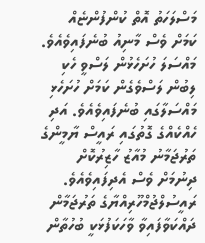މަސްލަހަތު އޮތް ކުންފުންޏެއް ކަމަށް ވެސް މާނިއު ބުނެފައިވެއެވެ.
މައްސަލަ ހުށަހެޅުން ލަސްވީ ހެކި ލިބުން ލަސްވެގެން ކަމަށް ހުށަހެޅި މައްސަލާގައި ބުނެފައިވެއެވެ. އަދި ހެއްކެއްގެ ގޮތުގައި ރައީސް ޔާމީންގެ ތަރުޖަމާނު މުއާޒު ހާޒިރުކޮށް ދިނުމަށް ވެސް އެދިފައިވެއެވެ.
ރައީސުލްޖުމްހޫރިއްޔާގެ ތަރުޖަމާން ދައްކަވާފައިވާ ވާހަކަފުޅަކީ ބުހުތާން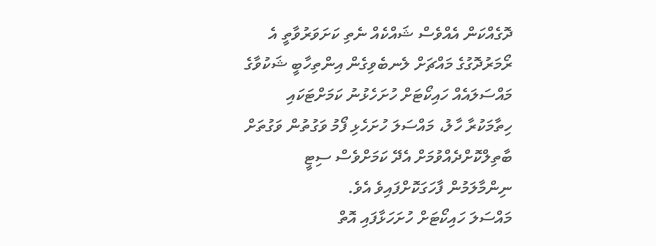ދޮގެއްކަން އެއްވެސް ޝައްކެއް ނެތި ކަށަވަރުވާތީ އެ ރޯމަރުދޮގުގެ މައްޗަށް ލެނބެވިގެން އިންތިހާބީ ޝަކުވާގެ މައްސަލައެއް ހައިކޯޓަށް ހުށަހެޅުނު ކަމަށްޓަކައި ހިތާމަކުރާ ހާލު، މައްސަލަ ހުށަހެޅި ފޯމު ވަގުތުން ވަގުތަށް ބާތިލްކޮށްދެއްވުމަށް އެދޭ ކަމަށްވެސް ސިޓީ ނިންމާލަމުން ފާހަގަކޮށްފައިވެ އެވެ.
މައްސަލަ ހައިކޯޓަށް ހުށަހަޅާފައި އޮތް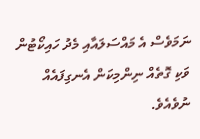ނަމަވެސް އެ މައްސަލައާއި މެދު ހައިކޯޓުން ވަކި ގޮތެއް ނިންމިކަން އެނގިފައެއް ނުވެއެވެ.